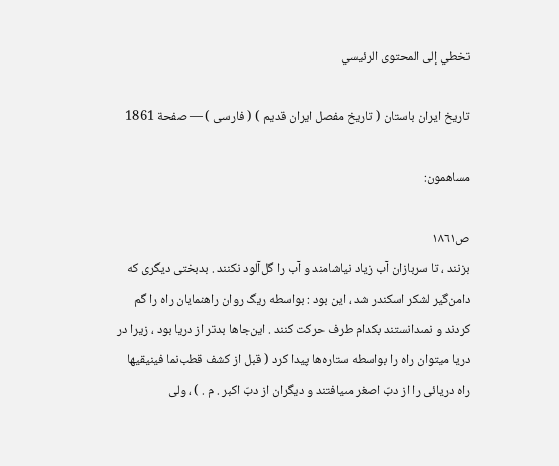تخطي إلى المحتوى الرئيسي

تاريخ ايران باستان ( تاريخ مفصل ايران قديم ) ( فارسى ) — صفحة 1861

مساهمون:

ص١٨٦١
بزنند ، تا سربازان آب زياد نياشامند و آب را گل‌آلود نكنند . بدبختى ديگرى كه دامن‌گير لشكر اسكندر شد ، اين بود : بواسطه ريگ روان راهنمايان راه را گم كردند و نمىدانستند بكدام طرف حركت كنند . اين‌جاها بدتر از دريا بود ، زيرا در دريا ميتوان راه را بواسطه ستاره‌ها پيدا كرد ( قبل از كشف قطب‌نما فينيقيها راه دريائى را از دبّ اصغر مىيافتند و ديگران از دبّ اكبر . م . ) ، ولى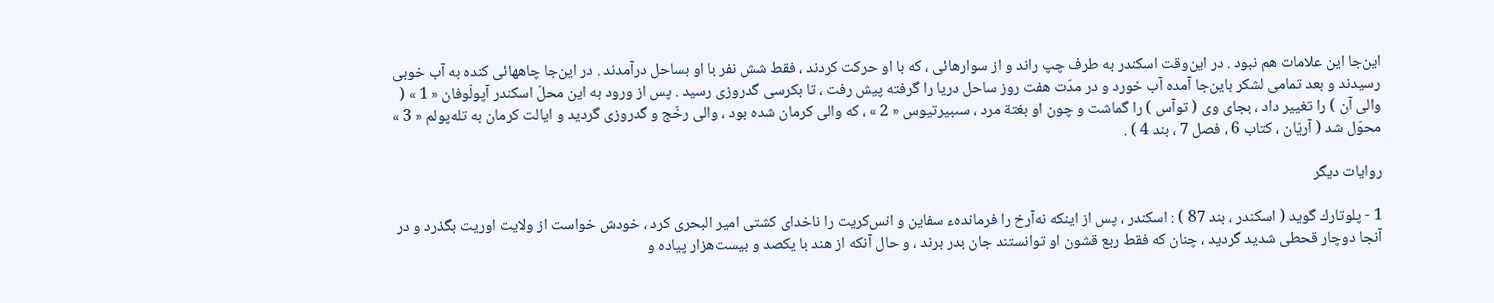اين‌جا اين علامات هم نبود . در اين‌وقت اسكندر به طرف چپ راند و از سوارهائى ، كه با او حركت كردند ، فقط شش نفر با او بساحل درآمدند . در اين‌جا چاههائى كنده به آب خوبى رسيدند و بعد تمامى لشكر باين‌جا آمده آب خورد و در مدّت هفت روز ساحل دريا را گرفته پيش رفت ، تا بكرسى گدروزى رسيد . پس از ورود به اين محلّ اسكندر آپولّوفان « 1 » ( والى آن ) را تغيير داد ، بجاى وى ( توآس ) را گماشت و چون او بغتة مرد ، سىبيرتيوس « 2 » ، كه والى كرمان شده بود ، والى رخّج و گدروزى گرديد و ايالت كرمان به تله‌پولم « 3 » محوّل شد ( آريّان ، كتاب 6 ، فصل 7 ، بند 4 ) .

روايات ديگر

1 - پلوتارك گويد ( اسكندر ، بند 87 ) : اسكندر ، پس از اينكه نه‌آرخ را فرماندهء سفاين و انس‌كريت را ناخداى كشتى امير البحرى كرد ، خودش خواست از ولايت اوريت بگذرد و در آنجا دوچار قحطى شديد گرديد ، چنان كه فقط ربع قشون او توانستند جان بدر برند ، و حال آنكه از هند با يكصد و بيست‌هزار پياده و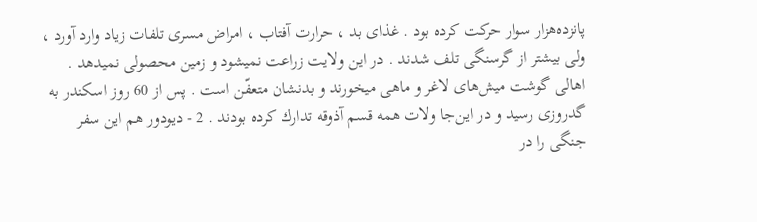پانزده‌هزار سوار حركت كرده بود . غذاى بد ، حرارت آفتاب ، امراض مسرى تلفات زياد وارد آورد ، ولى بيشتر از گرسنگى تلف شدند . در اين ولايت زراعت نميشود و زمين محصولى نميدهد . اهالى گوشت ميش‌هاى لاغر و ماهى ميخورند و بدنشان متعفّن است . پس از 60 روز اسكندر به گدروزى رسيد و در اين‌جا ولات همه قسم آذوقه تدارك كرده بودند . 2 - ديودور هم اين سفر جنگى را در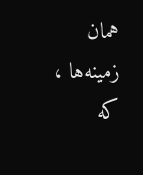همان زمينه‌ها ، كه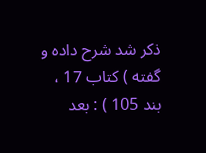ذكر شد شرح داده و گفته ) كتاب 17 ، بند 105 ) : بعد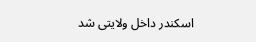اسكندر داخل ولايتى شد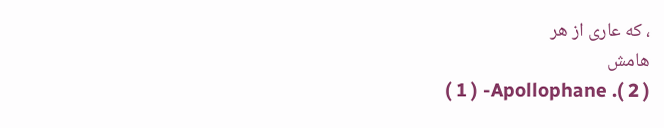، كه عارى از هر
هامش
( 1 ) -Apollophane .( 2 )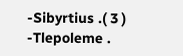-Sibyrtius .( 3 ) -Tlepoleme .